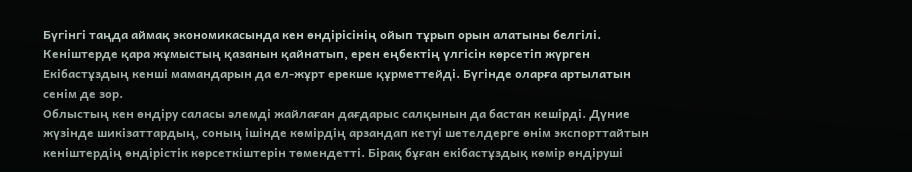Бүгінгі таңда аймақ экономикасында кен өндірісінің ойып тұрып орын алатыны белгілі. Кеніштерде қара жұмыстың қазанын қайнатып, ерен еңбектің үлгісін көрсетіп жүрген Екібастұздың кенші мамандарын да ел-жұрт ерекше құрметтейді. Бүгінде оларға артылатын сенім де зор.
Облыстың кен өндіру саласы әлемді жайлаған дағдарыс салқынын да бастан кешірді. Дүние жүзінде шикізаттардың, соның ішінде көмірдің арзандап кетуі шетелдерге өнім экспорттайтын кеніштердің өндірістік көрсеткіштерін төмендетті. Бірақ бұған екібастұздық көмір өндіруші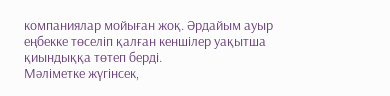компаниялар мойыған жоқ. Әрдайым ауыр еңбекке төселіп қалған кеншілер уақытша қиындыққа төтеп берді.
Мәліметке жүгінсек,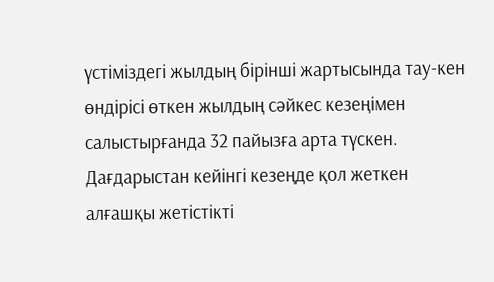үстіміздегі жылдың бірінші жартысында тау-кен өндірісі өткен жылдың сәйкес кезеңімен салыстырғанда 32 пайызға арта түскен. Дағдарыстан кейінгі кезеңде қол жеткен алғашқы жетістікті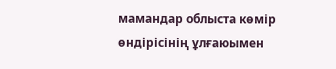мамандар облыста көмір өндірісінің ұлғаюымен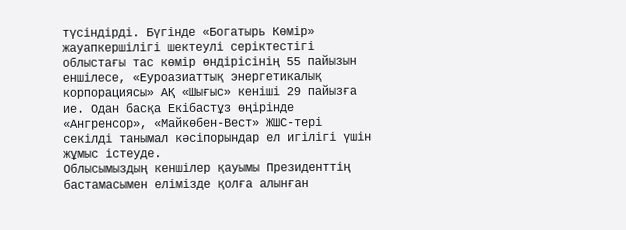түсіндірді. Бүгінде «Богатырь Көмір» жауапкершілігі шектеулі серіктестігі облыстағы тас көмір өндірісінің 55 пайызын еншілесе, «Еуроазиаттық энергетикалық корпорациясы» АҚ «Шығыс» кеніші 29 пайызға ие. Одан басқа Екібастұз өңірінде «Ангренсор», «Майкөбен-Вест» ЖШС-тері секілді танымал кәсіпорындар ел игілігі үшін жұмыс істеуде.
Облысымыздың кеншілер қауымы Президенттің бастамасымен елімізде қолға алынған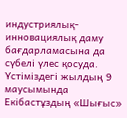индустриялық-инновациялық даму бағдарламасына да сүбелі үлес қосуда. Үстіміздегі жылдың 9 маусымында Екібастұздың «Шығыс»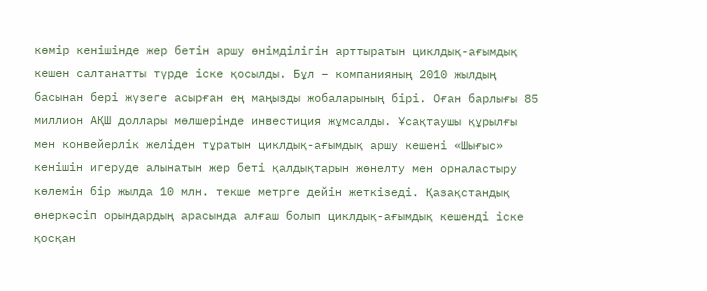көмір кенішінде жер бетін аршу өнімділігін арттыратын циклдық-ағымдық кешен салтанатты түрде іске қосылды. Бұл – компанияның 2010 жылдың басынан бері жүзеге асырған ең маңызды жобаларының бірі. Оған барлығы 85 миллион АҚШ доллары мөлшерінде инвестиция жұмсалды. Ұсақтаушы құрылғы мен конвейерлік желіден тұратын циклдық-ағымдық аршу кешені «Шығыс» кенішін игеруде алынатын жер беті қалдықтарын жөнелту мен орналастыру көлемін бір жылда 10 млн. текше метрге дейін жеткізеді. Қазақстандық өнеркәсіп орындардың арасында алғаш болып циклдық-ағымдық кешенді іске қосқан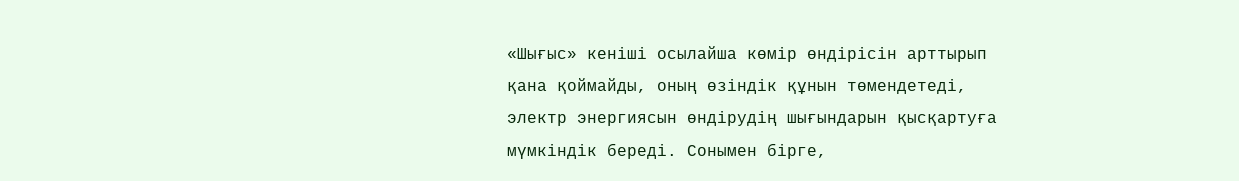«Шығыс» кеніші осылайша көмір өндірісін арттырып қана қоймайды, оның өзіндік құнын төмендетеді, электр энергиясын өндірудің шығындарын қысқартуға мүмкіндік береді. Сонымен бірге,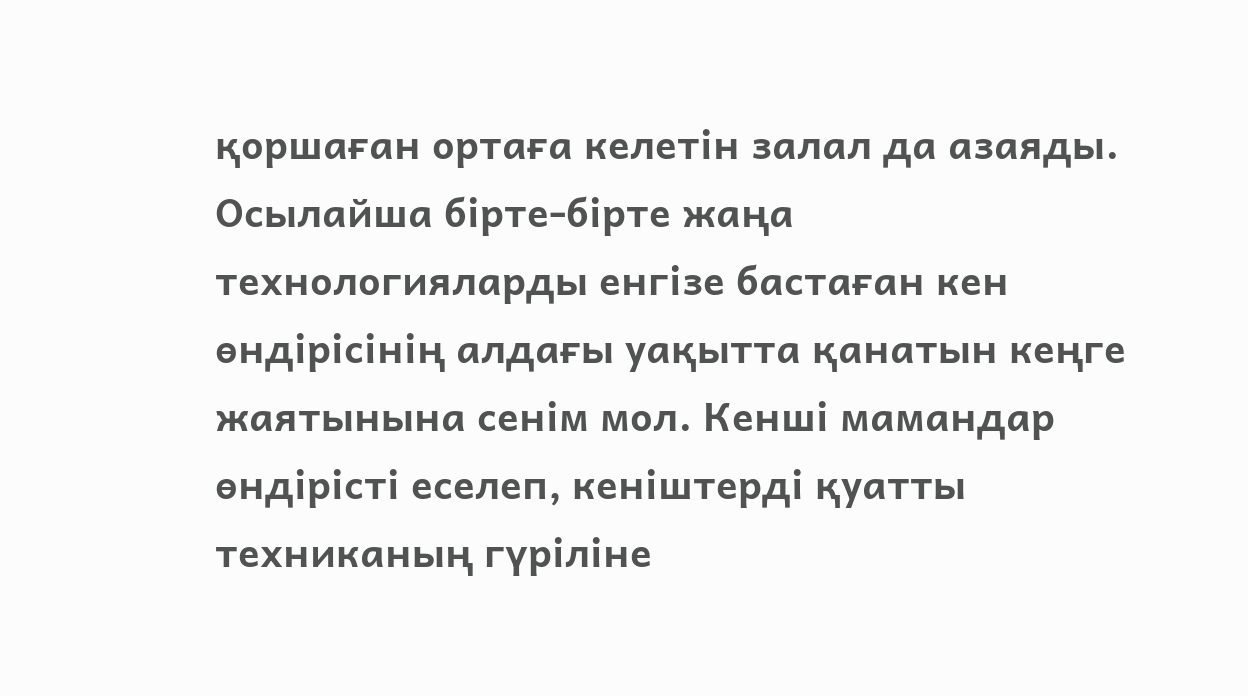қоршаған ортаға келетін залал да азаяды.
Осылайша бірте-бірте жаңа технологияларды енгізе бастаған кен өндірісінің алдағы уақытта қанатын кеңге жаятынына сенім мол. Кенші мамандар өндірісті еселеп, кеніштерді қуатты техниканың гүріліне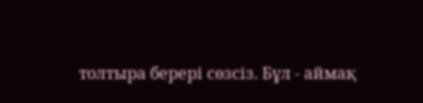толтыра берері сөзсіз. Бұл - аймақ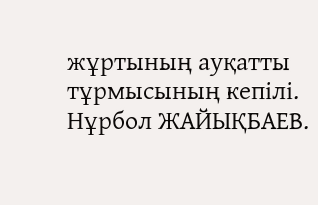жұртының ауқатты тұрмысының кепілі.
Нұрбол ЖАЙЫҚБАЕВ.